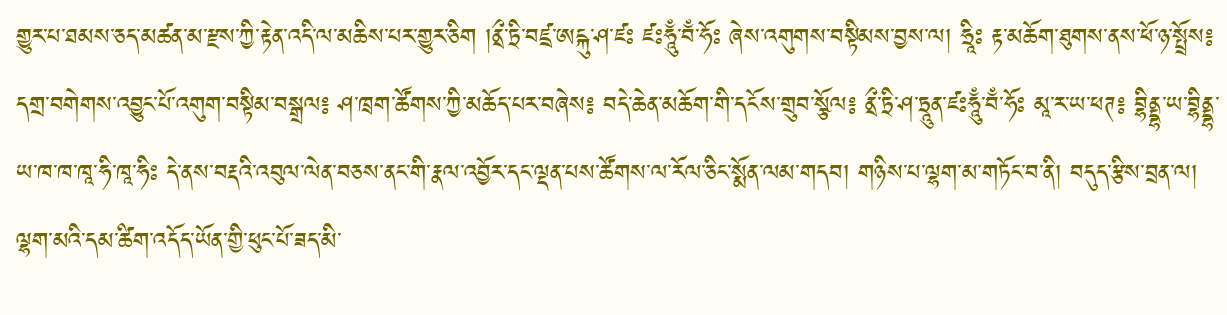གྱུར་པ་ཐམས་ཅད་མཚན་མ་རྫས་ཀྱི་རྟེན་འདི་ལ་མཆིས་པར་གྱུར་ཅིག །ནྲྀ་ཏྲི་བཛྲ་ཨངྐུ་ཤ་ཛཿ ཛཿཧཱུྃ་བྃ་ཧོཿ ཞེས་འགུགས་བསྟིམས་བྱས་ལ། ཧྲཱིཿ རྟ་མཆོག་ཐུགས་ནས་ཕོ་ཉ་སྤྲོས༔ དགྲ་བགེགས་འབྱུང་པོ་འགུག་བསྟིམ་བསྒྲལ༔ ཤ་ཁྲག་ཚོགས་ཀྱི་མཆོད་པར་བཞེས༔ བདེ་ཆེན་མཆོག་གི་དངོས་གྲུབ་སྩོལ༔ ནྲྀ་ཏྲི་ཤ་ཏྲཱུན་ཛཿཧཱུྃ་བྃ་ཧོཿ མཱ་ར་ཡ་ཕཊ༔ བྷིནྡྷ་ཡ་བྷིནྡྷ་ཡ་ཁ་ཁ་ཁཱ་ཧི་ཁཱ་ཧིཿ དེ་ནས་བརྡའི་འབུལ་ལེན་བཅས་ནང་གི་རྣལ་འབྱོར་དང་ལྡན་པས་ཚོགས་ལ་རོལ་ཅིང་སྨོན་ལམ་གདབ། གཉིས་པ་ལྷག་མ་གཏོང་བ་ནི། བདུད་རྩིས་བྲན་ལ། ལྷག་མའི་དམ་ཚིག་འདོད་ཡོན་གྱི་ཕུང་པོ་ཟད་མི་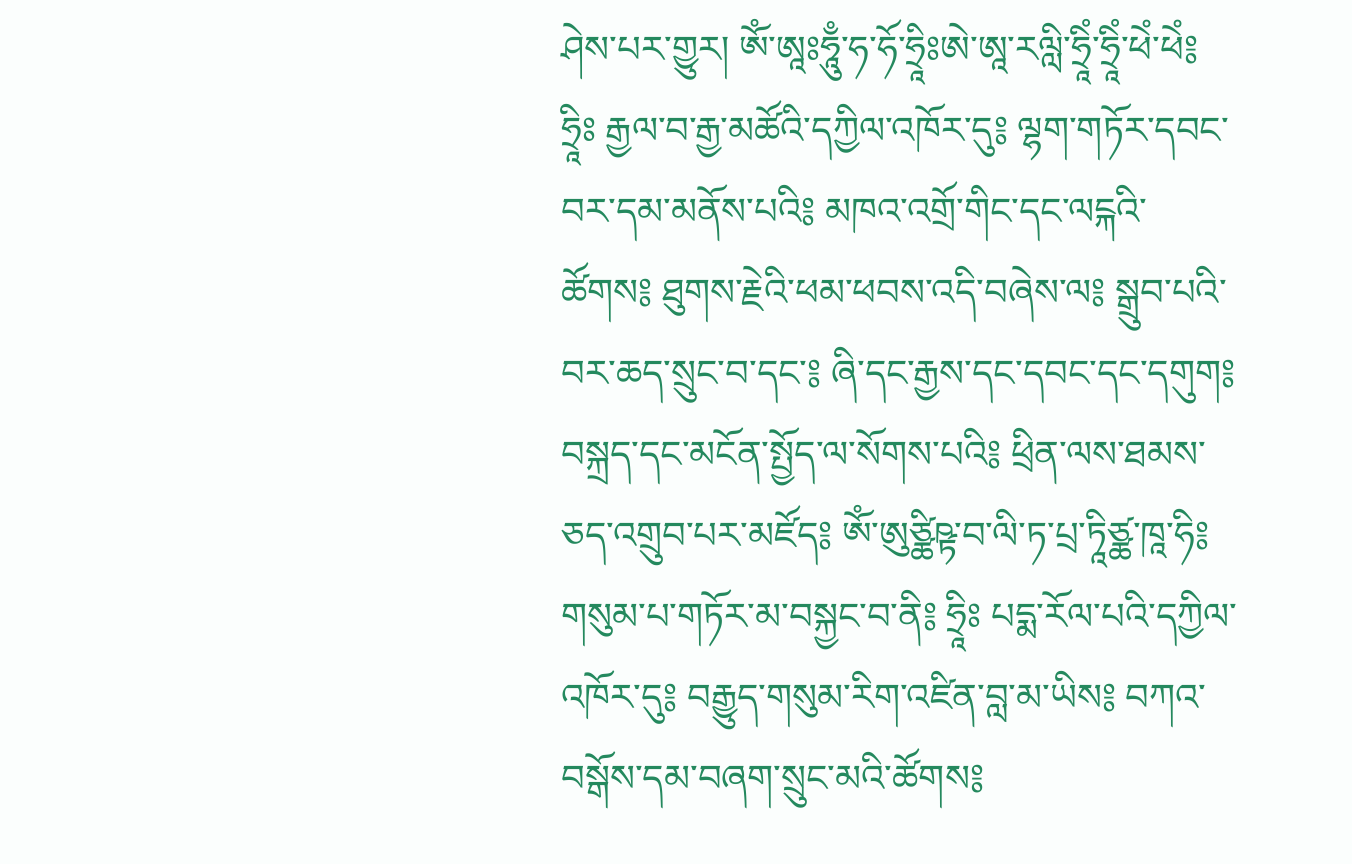ཤེས་པར་གྱུར། ཨོཾ་ཨཱཿཧཱུྃ་ཧ་ཧོ་ཧྲཱིཿཨེ་ཨཱ་རལླི་ཧྲཱིཾ་ཧྲཱིཾ་ཕེཾ་ཕེཾ༔ ཧྲཱིཿ རྒྱལ་བ་རྒྱ་མཚོའི་དཀྱིལ་འཁོར་དུ༔ ལྷག་གཏོར་དབང་བར་དམ་མནོས་པའི༔ མཁའ་འགྲོ་གིང་དང་ལངྐའི་ཚོགས༔ ཐུགས་རྗེའི་ཕམ་ཕབས་འདི་བཞེས་ལ༔ སྒྲུབ་པའི་བར་ཆད་སྲུང་བ་དང་༔ ཞི་དང་རྒྱས་དང་དབང་དང་དགུག༔ བསྐྲད་དང་མངོན་སྤྱོད་ལ་སོགས་པའི༔ ཕྲིན་ལས་ཐམས་ཅད་འགྲུབ་པར་མཛོད༔ ཨོཾ་ཨུཙྪིཥྟ་བ་ལི་ཏ་པྲ་ཏཱིཙྪ་ཁཱ་ཧི༔ གསུམ་པ་གཏོར་མ་བསྐྱང་བ་ནི༔ ཧྲཱིཿ པདྨ་རོལ་པའི་དཀྱིལ་འཁོར་དུ༔ བརྒྱུད་གསུམ་རིག་འཛིན་བླ་མ་ཡིས༔ བཀའ་བསྒོས་དམ་བཞག་སྲུང་མའི་ཚོགས༔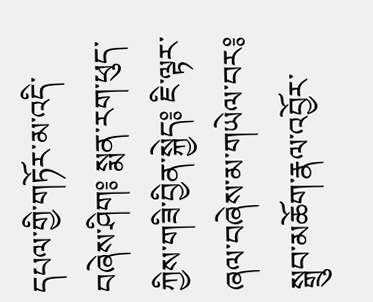དཔལ་གྱི་གཏོར་མ་འདི་བཞེས་ཤིག༔ སྨན་རག་ཕུད་ཀྱིས་གཟི་བྱིན་སྐྱེད༔ ཇི་ལྟར་ཞལ་བཞེས་མ་གཡེལ་བར༔ སྒྲུབ་མཆོག་རྣལ་འབྱོར་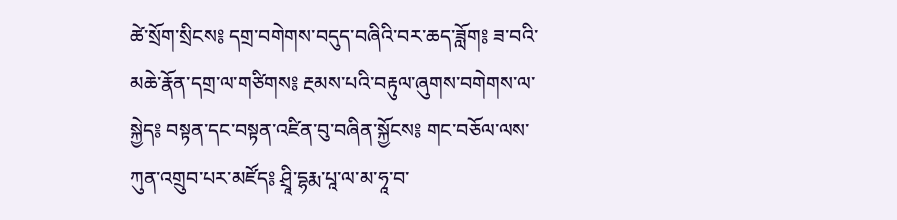ཚེ་སྲོག་སྲིངས༔ དགྲ་བགེགས་བདུད་བཞིའི་བར་ཆད་ཟློག༔ ཟ་བའི་མཆེ་རྣོན་དགྲ་ལ་གཙིགས༔ རྔམས་པའི་བརྟུལ་ཞུགས་བགེགས་ལ་སྐྱེད༔ བསྟན་དང་བསྟན་འཛིན་བུ་བཞིན་སྐྱོངས༔ གང་བཅོལ་ལས་ཀུན་འགྲུབ་པར་མཛོད༔ ཤྲཱི་དྷརྨ་པཱ་ལ་མ་ཧཱ་བ་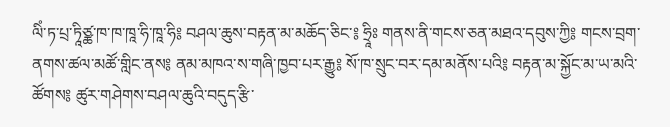ལིཾ་ཏ་པྲ་ཏཱིཙྪ་ཁ་ཁ་ཁཱ་ཧི་ཁཱ་ཧི༔ བཤལ་ཆུས་བརྟན་མ་མཆོད་ཅིང་༔ ཧྲཱིཿ གནས་ནི་གངས་ཅན་མཐའ་དབུས་ཀྱི༔ གངས་བྲག་ནགས་ཚལ་མཚོ་གླིང་ནས༔ ནམ་མཁའ་ས་གཞི་ཁྱབ་པར་རྒྱུ༔ སོ་ཁ་སྲུང་བར་དམ་མནོས་པའི༔ བརྟན་མ་སྐྱོང་མ་ཡ་མའི་ཚོགས༔ ཚུར་གཤེགས་བཤལ་ཆུའི་བདུད་རྩི་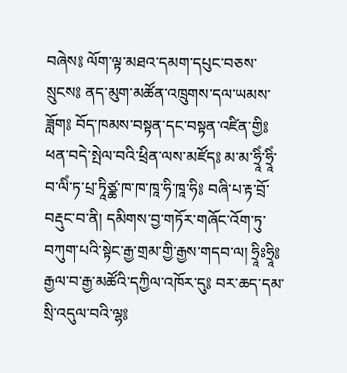བཞེས༔ ལོག་ལྟ་མཐའ་དམག་དཔུང་བཅས་སྲུངས༔ ནད་མུག་མཚོན་འཁྲུགས་དལ་ཡམས་ཟློག༔ བོད་ཁམས་བསྟན་དང་བསྟན་འཛིན་གྱི༔ ཕན་བདེ་སྤེལ་བའི་ཕྲིན་ལས་མཛོད༔ མ་མ་ཧྲཱིཾ་ཧྲཱིཾ་བ་ལིཾ་ཏ་པྲ་ཏཱིཙྪ་ཁ་ཁ་ཁཱ་ཧི་ཁཱ་ཧི༔ བཞི་པ་རྟ་བྲོ་བརྡུང་བ་ནི། དམིགས་བྱ་གཏོར་གཞོང་འོག་ཏུ་བཀུག་པའི་སྟེང་རྒྱ་གྲམ་གྱི་རྒྱས་གདབ་ལ། ཧྲཱིཿཧྲཱི༔ རྒྱལ་བ་རྒྱ་མཚོའི་དཀྱིལ་འཁོར་དུ༔ བར་ཆད་དམ་སྲི་འདུལ་བའི་ལྷ༔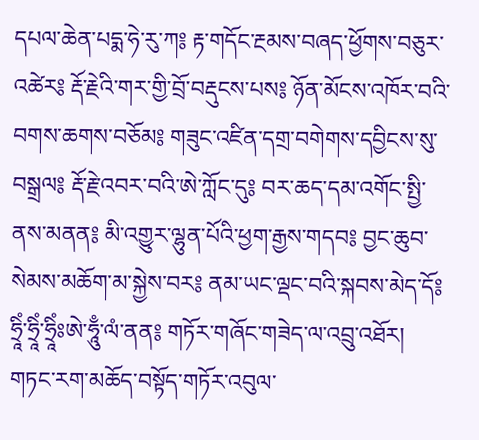དཔལ་ཆེན་པདྨ་ཧེ་རུ་ཀ༔ རྟ་གདོང་རྔམས་བཞད་ཕྱོགས་བཅུར་འཚེར༔ རྡོ་རྗེའི་གར་གྱི་བྲོ་བརྡུངས་པས༔ ཉོན་མོངས་འཁོར་བའི་བགས་ཆགས་བཅོམ༔ གཟུང་འཛིན་དགྲ་བགེགས་དབྱིངས་སུ་བསྒྲལ༔ རྡོ་རྗེ་འབར་བའི་ཨེ་ཀློང་དུ༔ བར་ཆད་དམ་འགོང་སྤྱི་ནས་མནན༔ མི་འགྱུར་ལྷུན་པོའི་ཕྱག་རྒྱས་གདབ༔ བྱང་ཆུབ་སེམས་མཆོག་མ་སྐྱེས་བར༔ ནམ་ཡང་ལྡང་བའི་སྐབས་མེད་དོ༔ ཧྲཱིཾ་ཧྲཱིཾ་ཧྲཱིཾཿཨེ་ཧཱུྃ་ལཾ་ནན༔ གཏོར་གཞོང་གཟེད་ལ་འབྲུ་འཐོར། གཏང་རག་མཆོད་བསྟོད་གཏོར་འབུལ་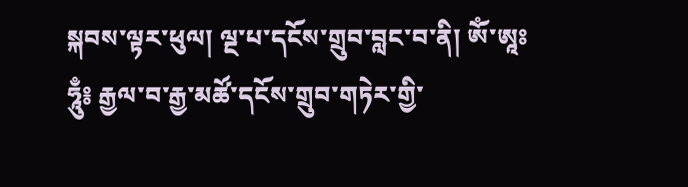སྐབས་ལྟར་ཕུལ། ལྔ་པ་དངོས་གྲུབ་བླང་བ་ནི། ཨོཾ་ཨཱཿཧཱུྃ༔ རྒྱལ་བ་རྒྱ་མཚོ་དངོས་གྲུབ་གཏེར་གྱི་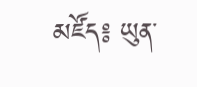མཛོད༔ ཡུན་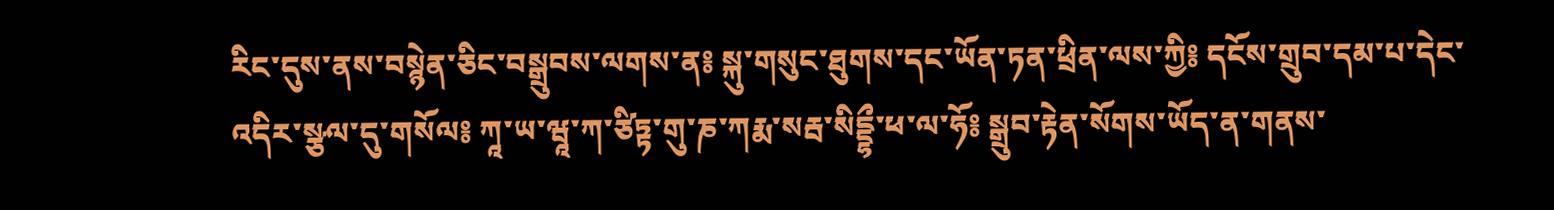རིང་དུས་ནས་བསྙེན་ཅིང་བསྒྲུབས་ལགས་ན༔ སྐུ་གསུང་ཐུགས་དང་ཡོན་ཏན་ཕྲིན་ལས་ཀྱི༔ དངོས་གྲུབ་དམ་པ་དེང་འདིར་སྩལ་དུ་གསོལ༔ ཀཱ་ཡ་ཝཱ་ཀ་ཙིཏྟ་གུ་ཎ་ཀརྨ་སརྦ་སིདྡྷྀ་ཕ་ལ་ཧོ༔ སྒྲུབ་རྟེན་སོགས་ཡོད་ན་གནས་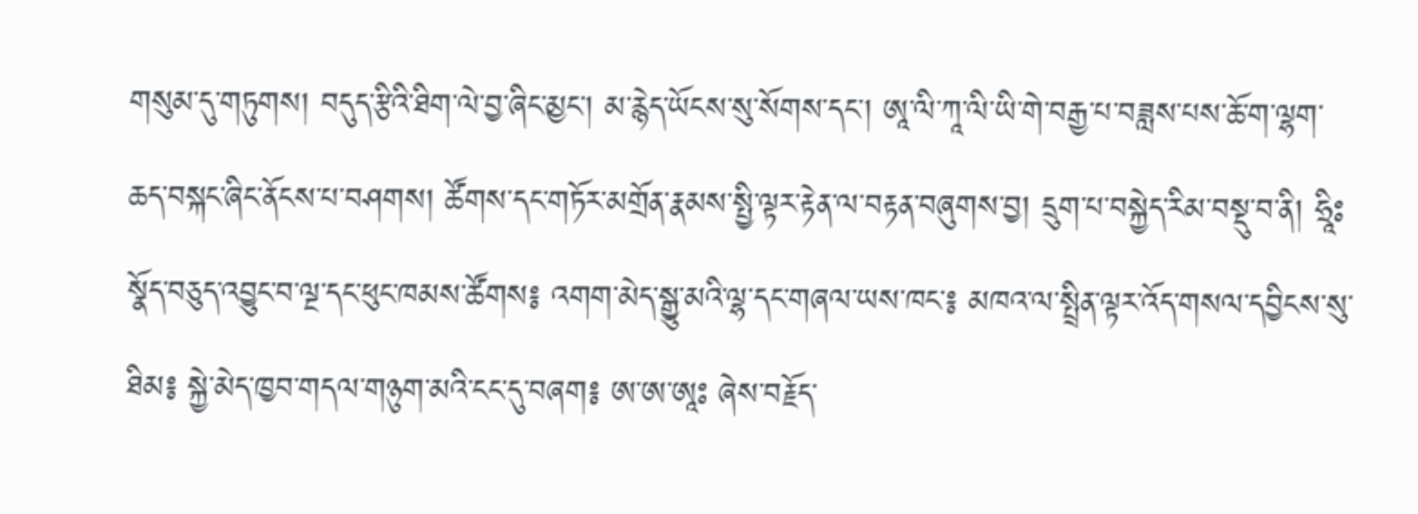གསུམ་དུ་གཏུགས། བདུད་རྩིའི་ཐིག་ལེ་བྱ་ཞིང་མྱང་། མ་རྙེད་ཡོངས་སུ་སོགས་དང་། ཨཱ་ལི་ཀཱ་ལི་ཡི་གེ་བརྒྱ་པ་བཟླས་པས་ཆོ་ག་ལྷག་ཆད་བསྐང་ཞིང་ནོངས་པ་བཤགས། ཚོགས་དང་གཏོར་མགྲོན་རྣམས་སྤྱི་ལྟར་རྟེན་ལ་བརྟན་བཞུགས་བྱ། དྲུག་པ་བསྐྱེད་རིམ་བསྡུ་བ་ནི། ཧྲཱིཿ སྣོད་བཅུད་འབྱུང་བ་ལྔ་དང་ཕུང་ཁམས་ཚོགས༔ འགག་མེད་སྒྱུ་མའི་ལྷ་དང་གཞལ་ཡས་ཁང་༔ མཁའ་ལ་སྤྲིན་ལྟར་འོད་གསལ་དབྱིངས་སུ་ཐིམ༔ སྐྱེ་མེད་ཁྱབ་གདལ་གཉུག་མའི་ངང་དུ་བཞག༔ ཨ་ཨ་ཨཱཿ ཞེས་བརྗོད་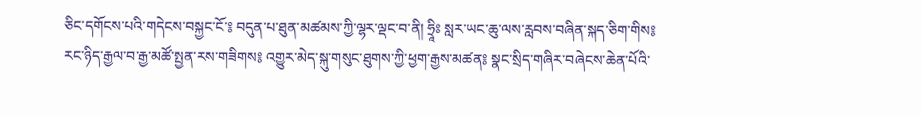ཅིང་དགོངས་པའི་གདེངས་བསྐྱང་ངོ་༔ བདུན་པ་ཐུན་མཚམས་ཀྱི་ལྷར་ལྡང་བ་ནི། ཧྲཱིཿ སླར་ཡང་ཆུ་ལས་རླབས་བཞིན་སྐད་ཅིག་གིས༔ རང་ཉིད་རྒྱལ་བ་རྒྱ་མཚོ་སྤྱན་རས་གཟིགས༔ འགྱུར་མེད་སྐུ་གསུང་ཐུགས་ཀྱི་ཕྱག་རྒྱས་མཚན༔ སྣང་སྲིད་གཞིར་བཞེངས་ཆེན་པོའི་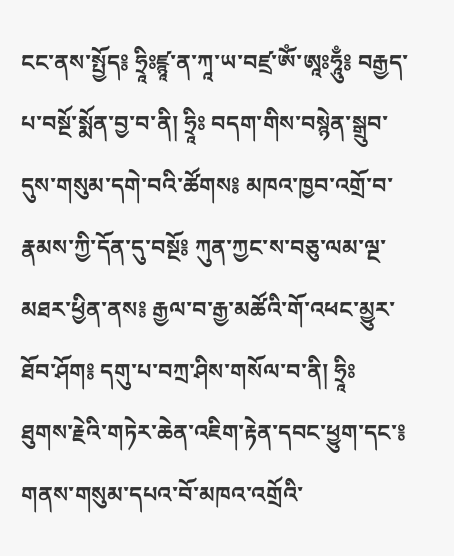ངང་ནས་སྤྱོད༔ ཧྲཱིཿཛྙཱ་ན་ཀཱ་ཡ་བཛྲ་ཨོཾ་ཨཱཿཧཱུྃ༔ བརྒྱད་པ་བསྔོ་སྨོན་བྱ་བ་ནི། ཧྲཱིཿ བདག་གིས་བསྙེན་སྒྲུབ་དུས་གསུམ་དགེ་བའི་ཚོགས༔ མཁའ་ཁྱབ་འགྲོ་བ་རྣམས་ཀྱི་དོན་དུ་བསྔོ༔ ཀུན་ཀྱང་ས་བཅུ་ལམ་ལྔ་མཐར་ཕྱིན་ནས༔ རྒྱལ་བ་རྒྱ་མཚོའི་གོ་འཕང་མྱུར་ཐོབ་ཤོག༔ དགུ་པ་བཀྲ་ཤིས་གསོལ་བ་ནི། ཧྲཱིཿ ཐུགས་རྗེའི་གཏེར་ཆེན་འཇིག་རྟེན་དབང་ཕྱུག་དང་༔ གནས་གསུམ་དཔའ་བོ་མཁའ་འགྲོའི་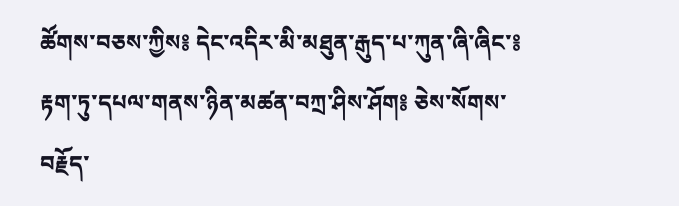ཚོགས་བཅས་ཀྱིས༔ དེང་འདིར་མི་མཐུན་རྒུད་པ་ཀུན་ཞི་ཞིང་༔ རྟག་ཏུ་དཔལ་གནས་ཉིན་མཚན་བཀྲ་ཤིས་ཤོག༔ ཅེས་སོགས་བརྗོད་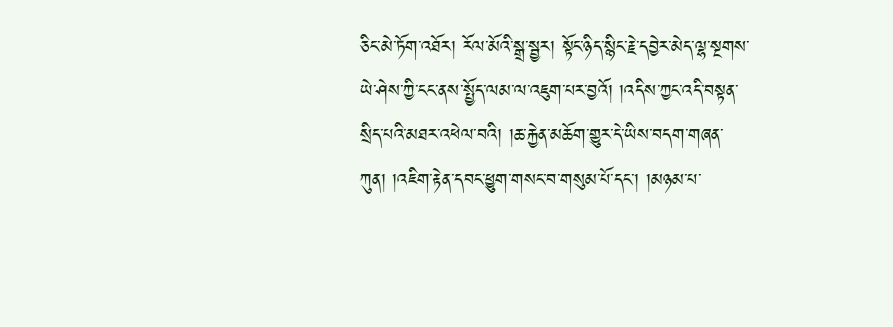ཅིང་མེ་ཏོག་འཐོར། རོལ་མོའི་སྒྲ་སྦྱར། སྟོང་ཉིད་སྙིང་རྗེ་དབྱེར་མེད་ལྷ་སྔགས་ཡེ་ཤེས་ཀྱི་ངང་ནས་སྤྱོད་ལམ་ལ་འཇུག་པར་བྱའོ། །འདིས་ཀྱང་འདི་བསྟན་སྲིད་པའི་མཐར་འཕེལ་བའི། །ཆ་རྐྱེན་མཆོག་གྱུར་དེ་ཡིས་བདག་གཞན་ཀུན། །འཇིག་རྟེན་དབང་ཕྱུག་གསང་བ་གསུམ་པོ་དང་། །མཉམ་པ་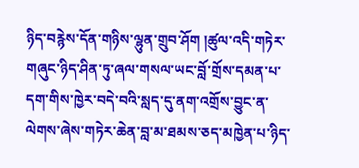ཉིད་བརྙེས་དོན་གཉིས་ལྷུན་གྲུབ་ཤོག །ཚུལ་འདི་གཏེར་གཞུང་ཉིད་ཤིན་ཏུ་ཞལ་གསལ་ཡང་བློ་གྲོས་དམན་པ་དག་གིས་ཁྱེར་བདེ་བའི་སླད་དུ་ནག་འགྲོས་བྱུང་ན་ལེགས་ཞེས་གཏེར་ཆེན་བླ་མ་ཐམས་ཅད་མཁྱེན་པ་ཉིད་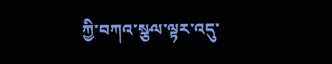ཀྱི་བཀའ་སྩལ་ལྟར་འདུ་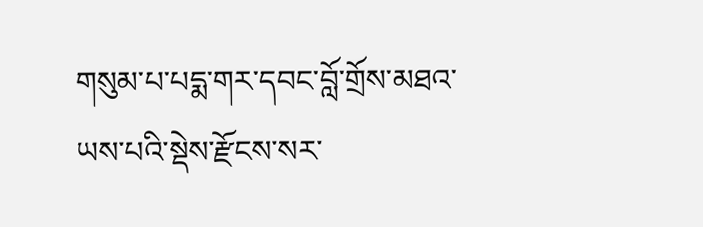གསུམ་པ་པདྨ་གར་དབང་བློ་གྲོས་མཐའ་ཡས་པའི་སྡེས་རྫོངས་སར་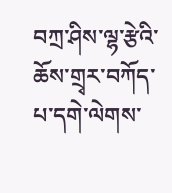བཀྲ་ཤིས་ལྷ་རྩེའི་ཆོས་གྲྭར་བཀོད་པ་དགེ་ལེགས་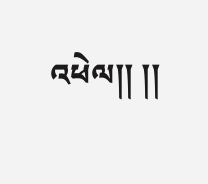འཕེལ།། །།